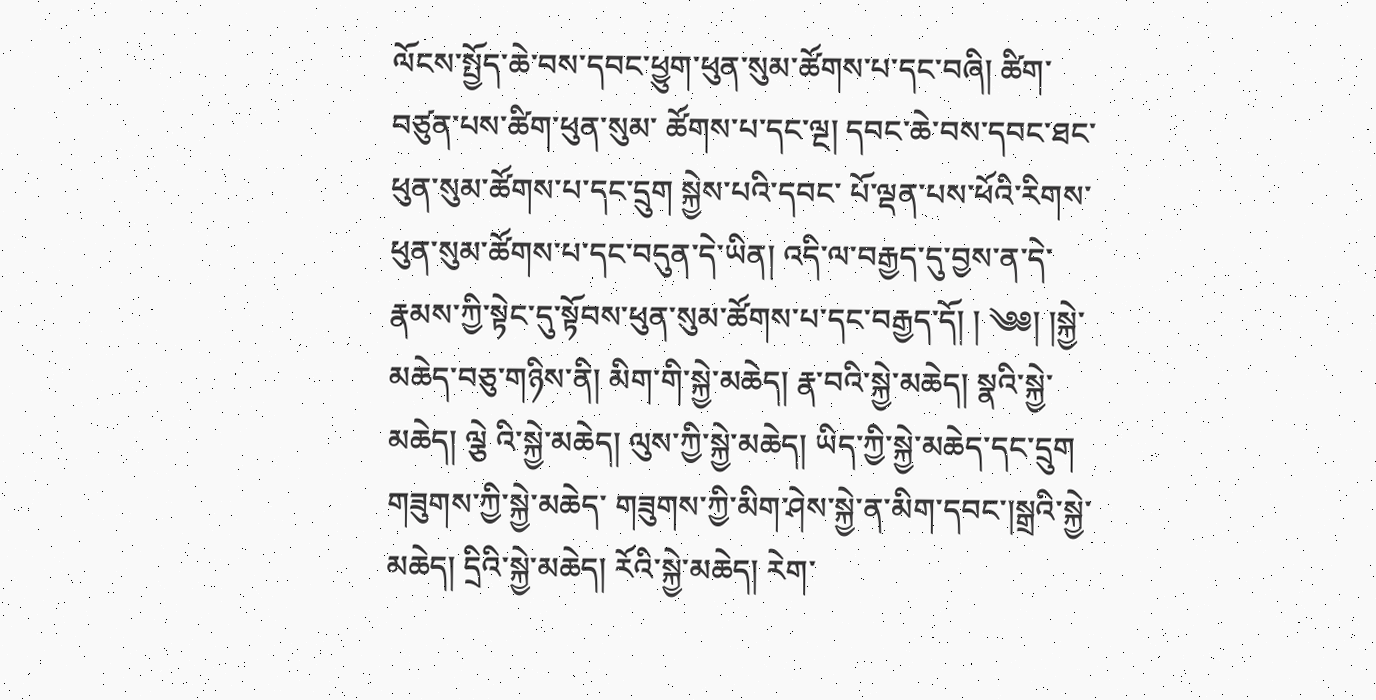ལོངས་སྤྱོད་ཆེ་བས་དབང་ཕྱུག་ཕུན་སུམ་ཚོགས་པ་དང་བཞི། ཚིག་བཙུན་པས་ཚིག་ཕུན་སུམ་ ཚོགས་པ་དང་ལྔ། དབང་ཆེ་བས་དབང་ཐང་ཕུན་སུམ་ཚོགས་པ་དང་དྲུག སྐྱེས་པའི་དབང་ པོ་ལྡན་པས་ཕོའི་རིགས་ཕུན་སུམ་ཚོགས་པ་དང་བདུན་དེ་ཡིན། འདི་ལ་བརྒྱད་དུ་བྱས་ན་དེ་ རྣམས་ཀྱི་སྟེང་དུ་སྟོབས་ཕུན་སུམ་ཚོགས་པ་དང་བརྒྱད་དོ། ། ༄༅། །སྐྱེ་མཆེད་བཅུ་གཉིས་ནི། མིག་གི་སྐྱེ་མཆེད། རྣ་བའི་སྐྱེ་མཆེད། སྣའི་སྐྱེ་མཆེད། ལྕེ འི་སྐྱེ་མཆེད། ལུས་ཀྱི་སྐྱེ་མཆེད། ཡིད་ཀྱི་སྐྱེ་མཆེད་དང་དྲུག གཟུགས་ཀྱི་སྐྱེ་མཆེད་ གཟུགས་ཀྱི་མིག་ཤེས་སྐྱེ་ན་མིག་དབང་།སྒྲའི་སྐྱེ་མཆེད། དྲིའི་སྐྱེ་མཆེད། རོའི་སྐྱེ་མཆེད། རེག་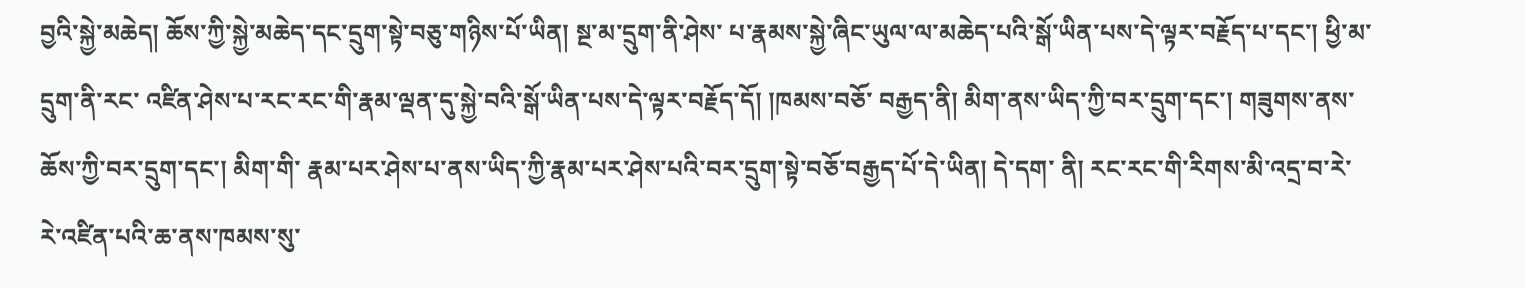བྱའི་སྐྱེ་མཆེད། ཆོས་ཀྱི་སྐྱེ་མཆེད་དང་དྲུག་སྟེ་བཅུ་གཉིས་པོ་ཡིན། སྔ་མ་དྲུག་ནི་ཤེས་ པ་རྣམས་སྐྱེ་ཞིང་ཡུལ་ལ་མཆེད་པའི་སྒོ་ཡིན་པས་དེ་ལྟར་བརྗོད་པ་དང་། ཕྱི་མ་དྲུག་ནི་རང་ འཛིན་ཤེས་པ་རང་རང་གི་རྣམ་ལྡན་དུ་སྐྱེ་བའི་སྒོ་ཡིན་པས་དེ་ལྟར་བརྗོད་དོ། །ཁམས་བཅོ་ བརྒྱད་ནི། མིག་ནས་ཡིད་ཀྱི་བར་དྲུག་དང་། གཟུགས་ནས་ཆོས་ཀྱི་བར་དྲུག་དང་། མིག་གི་ རྣམ་པར་ཤེས་པ་ནས་ཡིད་ཀྱི་རྣམ་པར་ཤེས་པའི་བར་དྲུག་སྟེ་བཅོ་བརྒྱད་པོ་དེ་ཡིན། དེ་དག་ ནི། རང་རང་གི་རིགས་མི་འདྲ་བ་རེ་རེ་འཛིན་པའི་ཆ་ནས་ཁམས་སུ་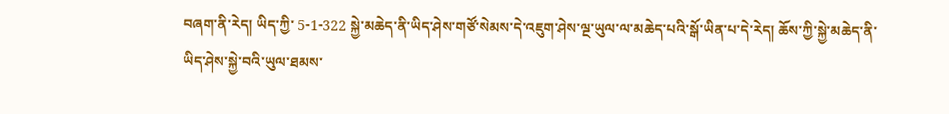བཞག་ནི་རེད། ཡིད་ཀྱི་ 5-1-322 སྐྱེ་མཆེད་ནི་ཡིད་ཤེས་གཙོ་སེམས་དེ་འཇུག་ཤེས་ལྔ་ཡུལ་ལ་མཆེད་པའི་སྒོ་ཡིན་པ་དེ་རེད། ཆོས་ཀྱི་སྐྱེ་མཆེད་ནི་ཡིད་ཤེས་སྐྱེ་བའི་ཡུལ་ཐམས་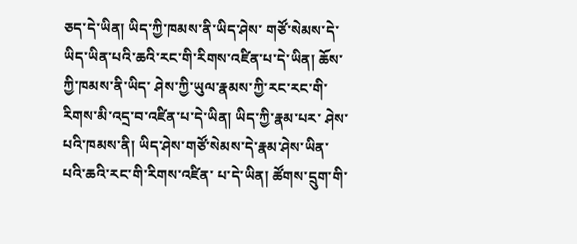ཅད་དེ་ཡིན། ཡིད་ཀྱི་ཁམས་ནི་ཡིད་ཤེས་ གཙོ་སེམས་དེ་ཡིད་ཡིན་པའི་ཆའི་རང་གི་རིགས་འཛིན་པ་དེ་ཡིན། ཆོས་ཀྱི་ཁམས་ནི་ཡིད་ ཤེས་ཀྱི་ཡུལ་རྣམས་ཀྱི་རང་རང་གི་རིགས་མི་འདྲ་བ་འཛིན་པ་དེ་ཡིན། ཡིད་ཀྱི་རྣམ་པར་ ཤེས་པའི་ཁམས་ནི། ཡིད་ཤེས་གཙོ་སེམས་དེ་རྣམ་ཤེས་ཡིན་པའི་ཆའི་རང་གི་རིགས་འཛིན་ པ་དེ་ཡིན། ཚོགས་དྲུག་གི་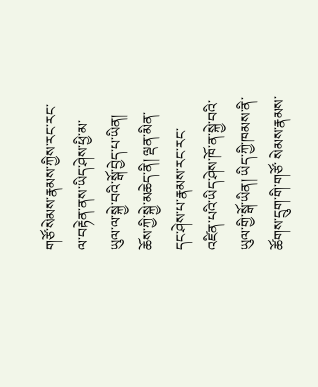གཙོ་སེམས་རྣམས་ཀྱིས་རང་རང་ལ་བརྟེན་ནས་ཡིད་ཤེས་ཕྱི་མ་ ཡུལ་ལ་སྐྱེ་བའི་སྒོ་བྱེད་པ་ཡིན། ཆོས་ཀྱི་སྐྱེ་མཆེད་ནི། ལྡན་མིན་དང་ཤེས་པ་རྣམས་རང་རང་ འཛིན་པའི་ཡིད་ཤེས་ཁོ་ན་སྐྱེ་བའི་ཡུལ་གྱི་སྒོ་ཡིན། ཡིད་ཀྱི་ཁམས་ནི་ཚོགས་དྲུག་གི་གཙོ་ སེམས་རྣམས་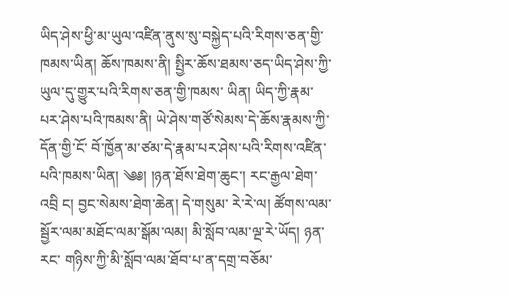ཡིད་ཤེས་ཕྱི་མ་ཡུལ་འཛིན་ནུས་སུ་བསྐྱེད་པའི་རིགས་ཅན་གྱི་ཁམས་ཡིན། ཆོས་ཁམས་ནི། སྤྱིར་ཆོས་ཐམས་ཅད་ཡིད་ཤེས་ཀྱི་ཡུལ་དུ་གྱུར་པའི་རིགས་ཅན་གྱི་ཁམས་ ཡིན། ཡིད་ཀྱི་རྣམ་པར་ཤེས་པའི་ཁམས་ནི། ཡེ་ཤེས་གཙོ་སེམས་དེ་ཆོས་རྣམས་ཀྱི་དོན་གྱི་ངོ་ བོ་ཁྱོན་མ་ཙམ་དེ་རྣམ་པར་ཤེས་པའི་རིགས་འཛིན་པའི་ཁམས་ཡིན། ༄༅། །ཉན་ཐོས་ཐེག་ཆུང་། རང་རྒྱལ་ཐེག་འབྲི ང། བྱང་སེམས་ཐེག་ཆེན། དེ་གསུམ་ རེ་རེ་ལ། ཚོགས་ལམ་སྦྱོར་ལམ་མཐོང་ལམ་སྒོམ་ལམ། མི་སློབ་ལམ་ལྔ་རེ་ཡོད། ཉན་རང་ གཉིས་ཀྱི་མི་སློབ་ལམ་ཐོབ་པ་ན་དགྲ་བཅོམ་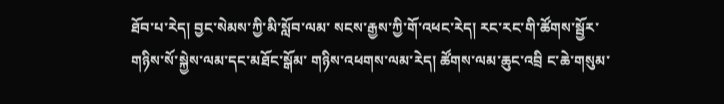ཐོབ་པ་རེད། བྱང་སེམས་ཀྱི་མི་སློབ་ལམ་ སངས་རྒྱས་ཀྱི་གོ་འཕང་རེད། རང་རང་གི་ཚོགས་སྦྱོར་གཉིས་སོ་སྐྱེས་ལམ་དང་མཐོང་སྒོམ་ གཉིས་འཕགས་ལམ་རེད། ཚོགས་ལམ་ཆུང་འབྲི ང་ཆེ་གསུམ་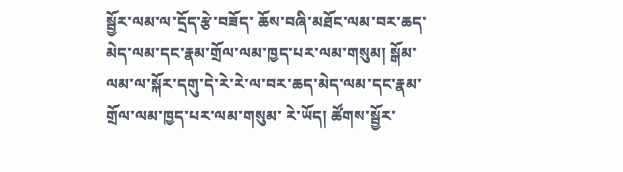སྦྱོར་ལམ་ལ་དྲོད་རྩེ་བཟོད་ ཆོས་བཞི་མཐོང་ལམ་བར་ཆད་མེད་ལམ་དང་རྣམ་གྲོལ་ལམ་ཁྱད་པར་ལམ་གསུམ། སྒོམ་ ལམ་ལ་སྐོར་དགུ་དེ་རེ་རེ་ལ་བར་ཆད་མེད་ལམ་དང་རྣམ་གྲོལ་ལམ་ཁྱད་པར་ལམ་གསུམ་ རེ་ཡོད། ཚོགས་སྦྱོར་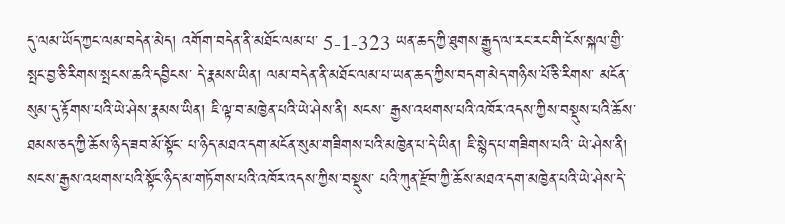དུ་ལམ་ཡོད་ཀྱང་ལམ་བདེན་མེད། འགོག་བདེན་ནི་མཐོང་ལམ་པ་ 5-1-323 ཡན་ཆད་ཀྱི་ཐུགས་རྒྱུད་ལ་རང་རང་གི་ངོས་སྐལ་གྱི་སྤང་བྱ་ཅི་རིགས་སྤངས་ཆའི་དབྱིངས་ དེ་རྣམས་ཡིན། ལམ་བདེན་ནི་མཐོང་ལམ་པ་ཡན་ཆད་ཀྱིས་བདག་མེད་གཉིས་པོ་ཅི་རིགས་ མངོན་སུམ་དུ་རྟོགས་པའི་ཡེ་ཤེས་རྣམས་ཡིན། ཇི་ལྟ་བ་མཁྱེན་པའི་ཡེ་ཤེས་ནི། སངས་ རྒྱས་འཕགས་པའི་འཁོར་འདས་ཀྱིས་བསྡུས་པའི་ཆོས་ཐམས་ཅད་ཀྱི་ཆོས་ཉིད་ཟབ་མོ་སྟོང་ པ་ཉིད་མཐའ་དག་མངོན་སུམ་གཟིགས་པའི་མཁྱེན་པ་དེ་ཡིན། ཇི་སྙེད་པ་གཟིགས་པའི་ ཡེ་ཤེས་ནི། སངས་རྒྱས་འཕགས་པའི་སྟོང་ཉིད་མ་གཏོགས་པའི་འཁོར་འདས་ཀྱིས་བསྡུས་ པའི་ཀུན་རྫོབ་ཀྱི་ཆོས་མཐའ་དག་མཁྱེན་པའི་ཡེ་ཤེས་དེ་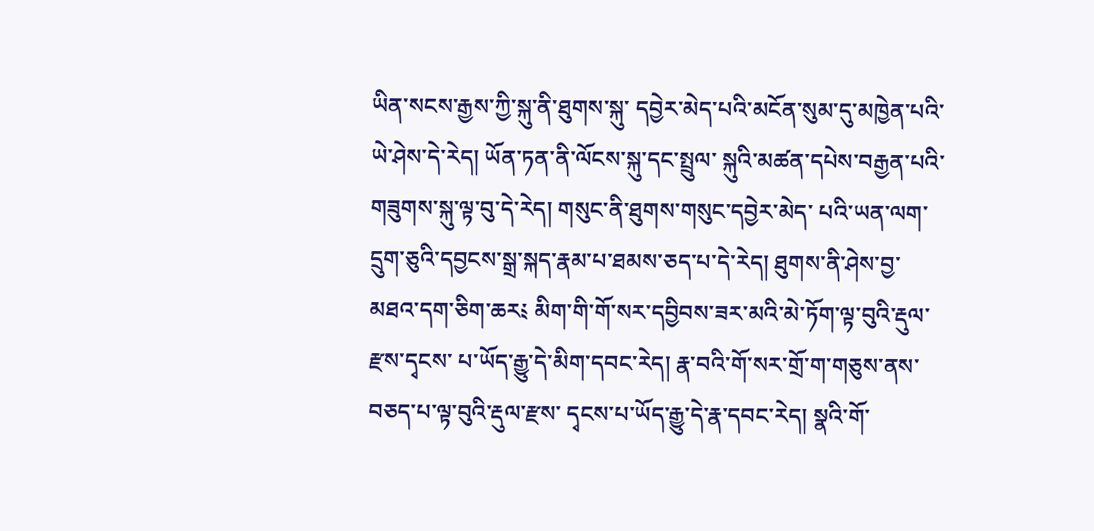ཡིན་སངས་རྒྱས་ཀྱི་སྐུ་ནི་ཐུགས་སྐུ་ དབྱེར་མེད་པའི་མངོན་སུམ་དུ་མཁྱེན་པའི་ཡེ་ཤེས་དེ་རེད། ཡོན་ཏན་ནི་ལོངས་སྐུ་དང་སྤྲུལ་ སྐུའི་མཚན་དཔེས་བརྒྱན་པའི་གཟུགས་སྐུ་ལྟ་བུ་དེ་རེད། གསུང་ནི་ཐུགས་གསུང་དབྱེར་མེད་ པའི་ཡན་ལག་དྲུག་ཅུའི་དབྱངས་སྒྲ་སྐད་རྣམ་པ་ཐམས་ཅད་པ་དེ་རེད། ཐུགས་ནི་ཤེས་བྱ་ མཐའ་དག་ཅིག་ཆར༴ མིག་གི་གོ་སར་དབྱིབས་ཟར་མའི་མེ་ཏོག་ལྟ་བུའི་རྡུལ་རྫས་དྭངས་ པ་ཡོད་རྒྱུ་དེ་མིག་དབང་རེད། རྣ་བའི་གོ་སར་གྲོ་ག་གཅུས་ནས་བཅད་པ་ལྟ་བུའི་རྡུལ་རྫས་ དྭངས་པ་ཡོད་རྒྱུ་དེ་རྣ་དབང་རེད། སྣའི་གོ་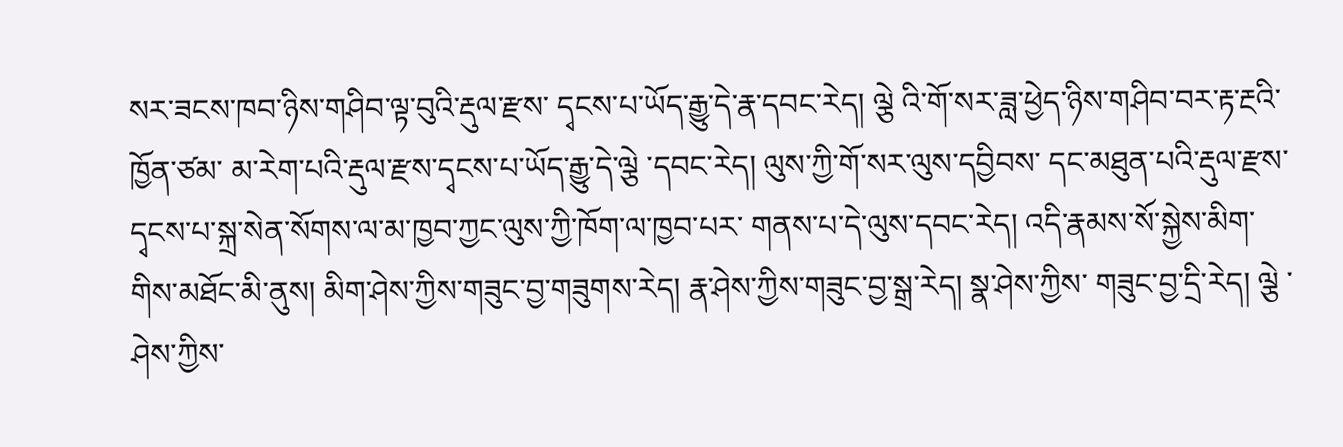སར་ཟངས་ཁབ་ཉིས་གཤིབ་ལྟ་བུའི་རྡུལ་རྫས་ དྭངས་པ་ཡོད་རྒྱུ་དེ་རྣ་དབང་རེད། ལྕེ འི་གོ་སར་ཟླ་ཕྱེད་ཉིས་གཤིབ་བར་རྟ་རྔའི་ཁྱོན་ཙམ་ མ་རེག་པའི་རྡུལ་རྫས་དྭངས་པ་ཡོད་རྒྱུ་དེ་ལྕེ ་དབང་རེད། ལུས་ཀྱི་གོ་སར་ལུས་དབྱིབས་ དང་མཐུན་པའི་རྡུལ་རྫས་དྭངས་པ་སྐྲ་སེན་སོགས་ལ་མ་ཁྱབ་ཀྱང་ལུས་ཀྱི་ཁོག་ལ་ཁྱབ་པར་ གནས་པ་དེ་ལུས་དབང་རེད། འདི་རྣམས་སོ་སྐྱེས་མིག་གིས་མཐོང་མི་ནུས། མིག་ཤེས་ཀྱིས་གཟུང་བྱ་གཟུགས་རེད། རྣ་ཤེས་ཀྱིས་གཟུང་བྱ་སྒྲ་རེད། སྣ་ཤེས་ཀྱིས་ གཟུང་བྱ་དྲི་རེད། ལྕེ ་ཤེས་ཀྱིས་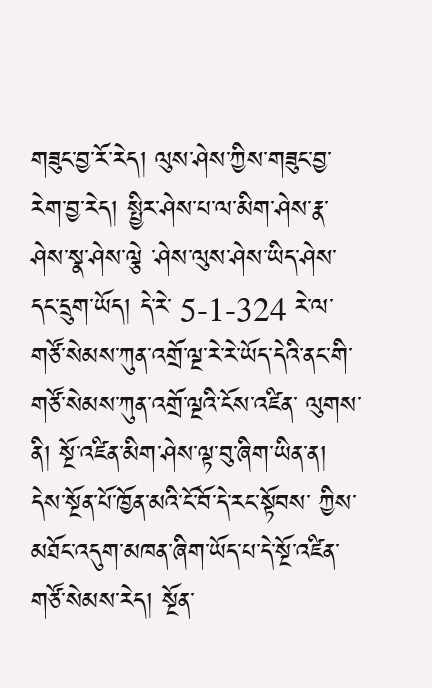གཟུང་བྱ་རོ་རེད། ལུས་ཤེས་ཀྱིས་གཟུང་བྱ་རེག་བྱ་རེད། སྤྱིར་ཤེས་པ་ལ་མིག་ཤེས་རྣ་ཤེས་སྣ་ཤེས་ལྕེ ་ཤེས་ལུས་ཤེས་ཡིད་ཤེས་དང་དྲུག་ཡོད། དེ་རེ་ 5-1-324 རེ་ལ་གཙོ་སེམས་ཀུན་འགྲོ་ལྔ་རེ་རེ་ཡོད་དེའི་ནང་གི་གཙོ་སེམས་ཀུན་འགྲོ་ལྔའི་ངོས་འཛིན་ ལུགས་ནི། སྔོ་འཛིན་མིག་ཤེས་ལྟ་བུ་ཞིག་ཡིན་ན། དེས་སྔོན་པོ་ཁྱོན་མའི་ངོ་བོ་དེ་རང་སྟོབས་ ཀྱིས་མཐོང་འདུག་མཁན་ཞིག་ཡོད་པ་དེ་སྔོ་འཛིན་གཙོ་སེམས་རེད། སྔོན་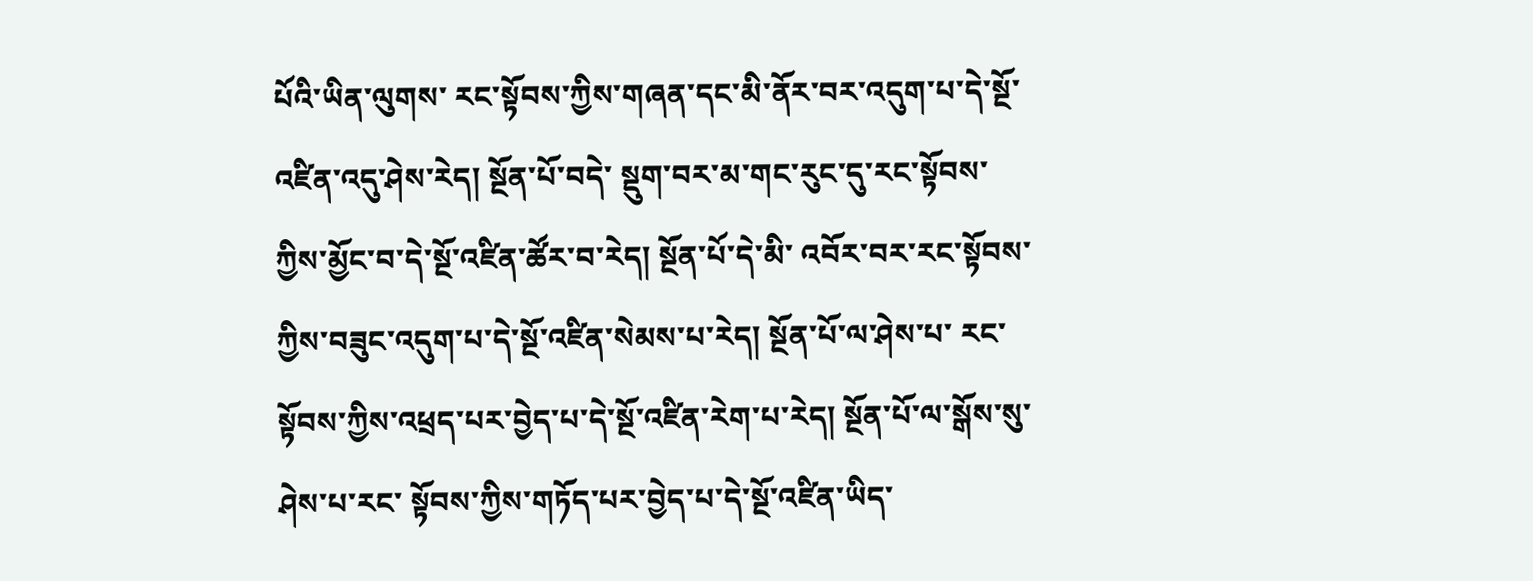པོའི་ཡིན་ལུགས་ རང་སྟོབས་ཀྱིས་གཞན་དང་མི་ནོར་བར་འདུག་པ་དེ་སྔོ་འཛིན་འདུ་ཤེས་རེད། སྔོན་པོ་བདེ་ སྡུག་བར་མ་གང་རུང་དུ་རང་སྟོབས་ཀྱིས་མྱོང་བ་དེ་སྔོ་འཛིན་ཚོར་བ་རེད། སྔོན་པོ་དེ་མི་ འབོར་བར་རང་སྟོབས་ཀྱིས་བཟུང་འདུག་པ་དེ་སྔོ་འཛིན་སེམས་པ་རེད། སྔོན་པོ་ལ་ཤེས་པ་ རང་སྟོབས་ཀྱིས་འཕྲད་པར་བྱེད་པ་དེ་སྔོ་འཛིན་རེག་པ་རེད། སྔོན་པོ་ལ་སྒོས་སུ་ཤེས་པ་རང་ སྟོབས་ཀྱིས་གཏོད་པར་བྱེད་པ་དེ་སྔོ་འཛིན་ཡིད་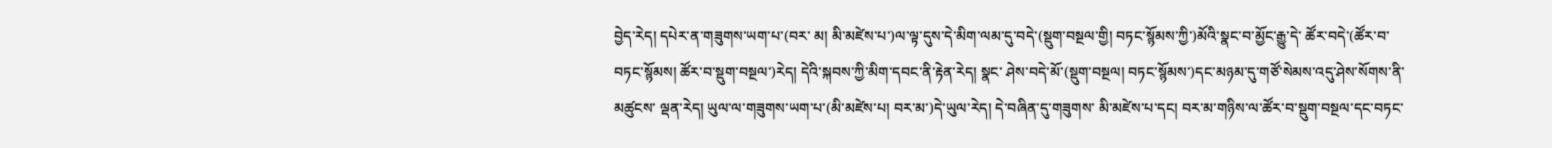བྱེད་རེད། དཔེར་ན་གཟུགས་ཡག་པ་(བར་ མ། མི་མཛེས་པ་)ལ་ལྟ་དུས་དེ་མིག་ལམ་དུ་བདེ་(སྡུག་བསྔལ་གྱི། བཏང་སྙོམས་ཀྱི་)མོའི་སྣང་བ་མྱོང་རྒྱུ་དེ་ ཚོར་བདེ་(ཚོར་བ་བཏང་སྙོམས། ཚོར་བ་སྡུག་བསྔལ་)རེད། དེའི་སྐབས་ཀྱི་མིག་དབང་ནི་རྟེན་རེད། སྣང་ ཤེས་བདེ་མོ་(སྡུག་བསྔལ། བཏང་སྙོམས་)དང་མཉམ་དུ་གཙོ་སེམས་འདུ་ཤེས་སོགས་ནི་མཚུངས་ ལྡན་རེད། ཡུལ་ལ་གཟུགས་ཡག་པ་(མི་མཛེས་པ། བར་མ་)དེ་ཡུལ་རེད། དེ་བཞིན་དུ་གཟུགས་ མི་མཛེས་པ་དང། བར་མ་གཉིས་ལ་ཚོར་བ་སྡུག་བསྔལ་དང་བཏང་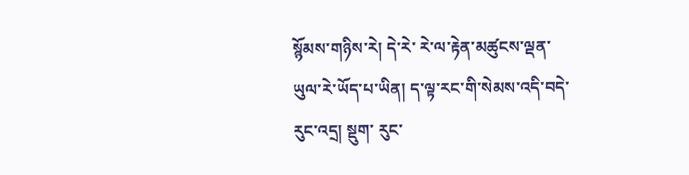སྙོམས་གཉིས་རེ། དེ་རེ་ རེ་ལ་རྟེན་མཚུངས་ལྡན་ཡུལ་རེ་ཡོད་པ་ཡིན། ད་ལྟ་རང་གི་སེམས་འདི་བདེ་རུང་འདྲ། སྡུག་ རུང་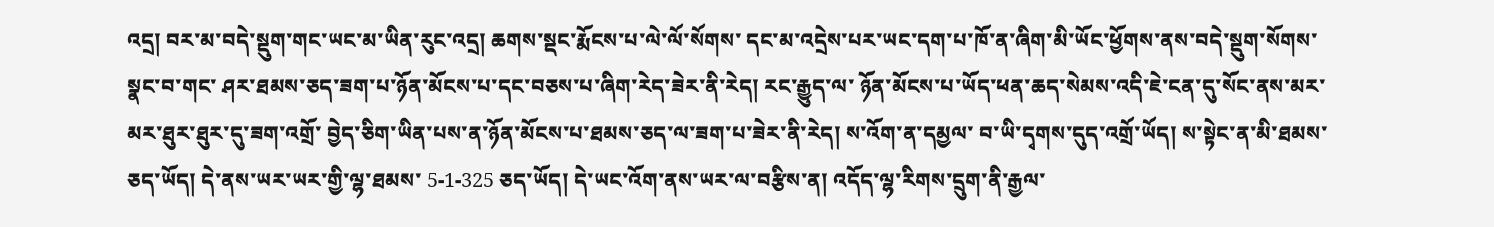འདྲ། བར་མ་བདེ་སྡུག་གང་ཡང་མ་ཡིན་རུང་འདྲ། ཆགས་སྡང་རྨོངས་པ་ལེ་ལོ་སོགས་ དང་མ་འདྲེས་པར་ཡང་དག་པ་ཁོ་ན་ཞིག་མི་ཡོང་ཕྱོགས་ནས་བདེ་སྡུག་སོགས་སྣང་བ་གང་ ཤར་ཐམས་ཅད་ཟག་པ་ཉོན་མོངས་པ་དང་བཅས་པ་ཞིག་རེད་ཟེར་ནི་རེད། རང་རྒྱུད་ལ་ ཉོན་མོངས་པ་ཡོད་ཕན་ཆད་སེམས་འདི་ཇེ་ངན་དུ་སོང་ནས་མར་མར་ཐུར་ཐུར་དུ་ཟག་འགྲོ་ བྱེད་ཅིག་ཡིན་པས་ན་ཉོན་མོངས་པ་ཐམས་ཅད་ལ་ཟག་པ་ཟེར་ནི་རེད། ས་འོག་ན་དམྱལ་ བ་ཡི་དྭགས་དུད་འགྲོ་ཡོད། ས་སྟེང་ན་མི་ཐམས་ཅད་ཡོད། དེ་ནས་ཡར་ཡར་གྱི་ལྷ་ཐམས་ 5-1-325 ཅད་ཡོད། དེ་ཡང་འོག་ནས་ཡར་ལ་བརྩིས་ན། འདོད་ལྷ་རིགས་དྲུག་ནི་རྒྱལ་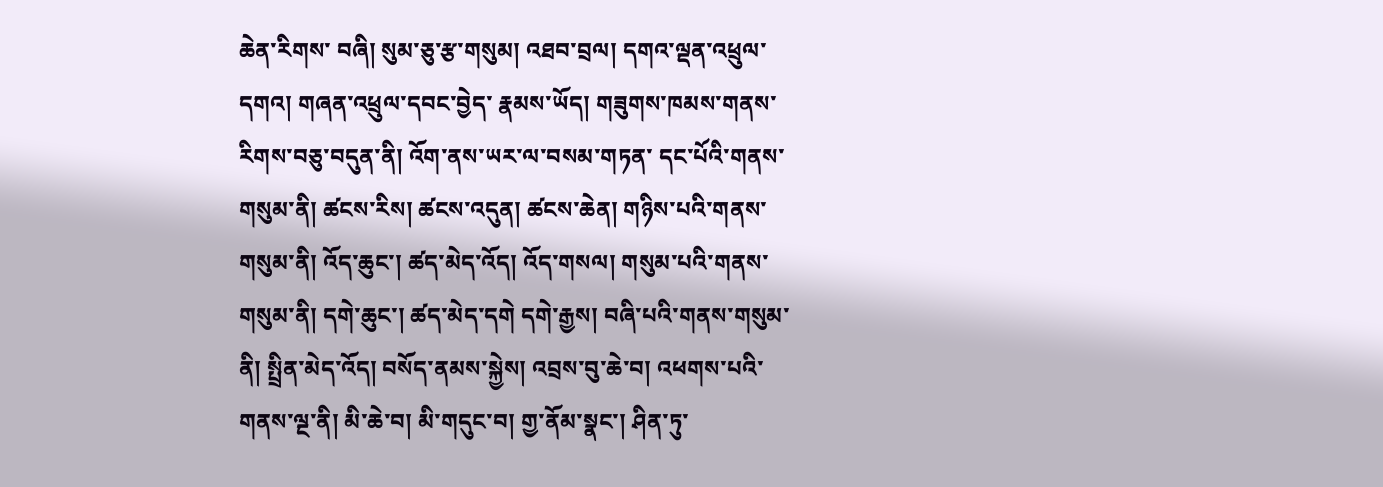ཆེན་རིགས་ བཞི། སུམ་ཅུ་རྩ་གསུམ། འཐབ་བྲལ། དགའ་ལྡན་འཕྲུལ་དགའ། གཞན་འཕྲུལ་དབང་བྱེད་ རྣམས་ཡོད། གཟུགས་ཁམས་གནས་རིགས་བཅུ་བདུན་ནི། འོག་ནས་ཡར་ལ་བསམ་གཏན་ དང་པོའི་གནས་གསུམ་ནི། ཚངས་རིས། ཚངས་འདུན། ཚངས་ཆེན། གཉིས་པའི་གནས་ གསུམ་ནི། འོད་ཆུང་། ཚད་མེད་འོད། འོད་གསལ། གསུམ་པའི་གནས་གསུམ་ནི། དགེ་ཆུང་། ཚད་མེད་དགེ དགེ་རྒྱས། བཞི་པའི་གནས་གསུམ་ནི། སྤྲིན་མེད་འོད། བསོད་ནམས་སྐྱེས། འབྲས་བུ་ཆེ་བ། འཕགས་པའི་གནས་ལྔ་ནི། མི་ཆེ་བ། མི་གདུང་བ། གྱ་ནོམ་སྣང་། ཤིན་ཏུ་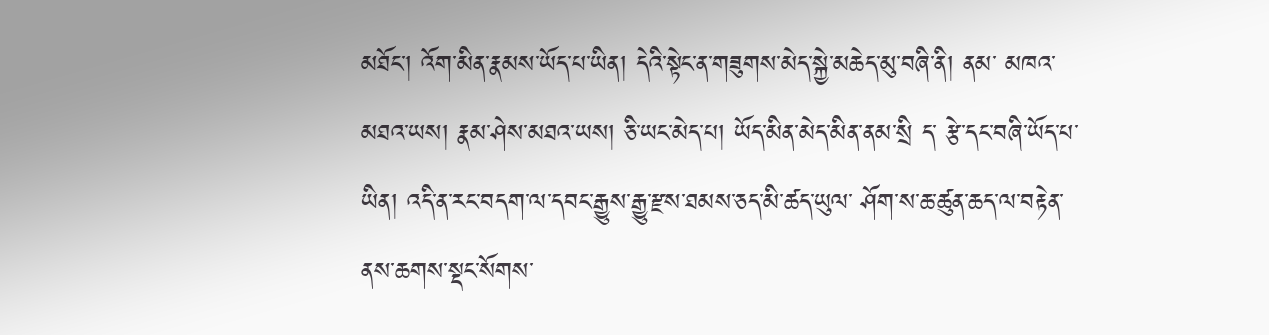མཐོང་། འོག་མིན་རྣམས་ཡོད་པ་ཡིན། དེའི་སྟེང་ན་གཟུགས་མེད་སྐྱེ་མཆེད་མུ་བཞི་ནི། ནམ་ མཁའ་མཐའ་ཡས། རྣམ་ཤེས་མཐའ་ཡས། ཅི་ཡང་མེད་པ། ཡོད་མིན་མེད་མིན་ནམ་སྲི ད་ རྩེ་དང་བཞི་ཡོད་པ་ཡིན། འདི་ན་རང་བདག་ལ་དབང་རྒྱུས་རྒྱུ་རྫས་ཐམས་ཅད་མི་ཚད་ཡུལ་ ཤོག་ས་ཆ་ཚུན་ཆད་ལ་བརྟེན་ནས་ཆགས་སྡང་སོགས་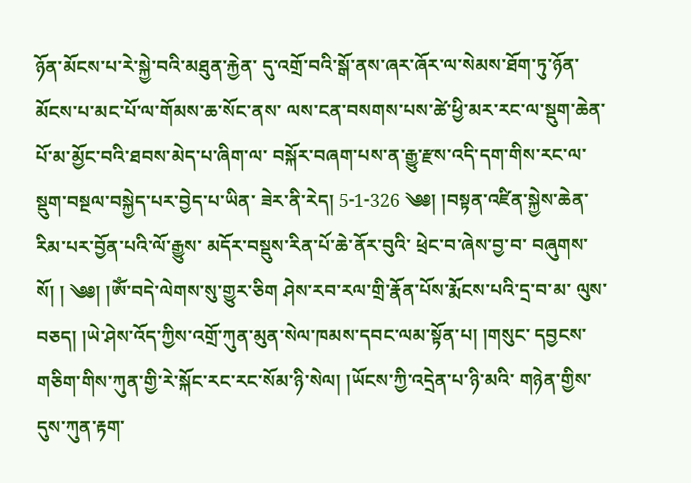ཉོན་མོངས་པ་རེ་སྐྱེ་བའི་མཐུན་རྐྱེན་ དུ་འགྲོ་བའི་སྒོ་ནས་ཞར་ཞོར་ལ་སེམས་ཐོག་ཏུ་ཉོན་མོངས་པ་མང་པོ་ལ་གོམས་ཆ་སོང་ནས་ ལས་ངན་བསགས་པས་ཚེ་ཕྱི་མར་རང་ལ་སྡུག་ཆེན་པོ་མ་མྱོང་བའི་ཐབས་མེད་པ་ཞིག་ལ་ བསྐོར་བཞག་པས་ན་རྒྱུ་རྫས་འདི་དག་གིས་རང་ལ་སྡུག་བསྔལ་བསྐྱེད་པར་བྱེད་པ་ཡིན་ ཟེར་ནི་རེད། 5-1-326 ༄༅། །བསྟན་འཛིན་སྐྱེས་ཆེན་རིམ་པར་བྱོན་པའི་ལོ་རྒྱུས་ མདོར་བསྡུས་རིན་པོ་ཆེ་ནོར་བུའི་ ཕྲེང་བ་ཞེས་བྱ་བ་ བཞུགས་སོ། ། ༄༅། །ༀ་བདེ་ལེགས་སུ་གྱུར་ཅིག ཤེས་རབ་རལ་གྲི་རྣོན་པོས་རྨོངས་པའི་དྲ་བ་མ་ ལུས་བཅད། །ཡེ་ཤེས་འོད་ཀྱིས་འགྲོ་ཀུན་མུན་སེལ་ཁམས་དབང་ལམ་སྟོན་པ། །གསུང་ དབྱངས་གཅིག་གིས་ཀུན་གྱི་རེ་སྐོང་རང་རང་སོམ་ཉི་སེལ། །ཡོངས་ཀྱི་འདྲེན་པ་ཉི་མའི་ གཉེན་གྱིས་དུས་ཀུན་རྟག་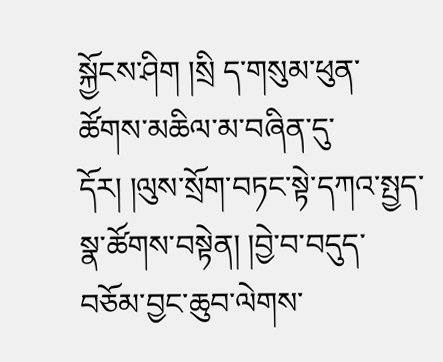སྐྱོངས་ཤིག །སྲི ད་གསུམ་ཕུན་ཚོགས་མཆིལ་མ་བཞིན་དུ་དོར། །ལུས་སྲོག་བཏང་སྟེ་དཀའ་སྤྱད་སྣ་ཚོགས་བསྟེན། །བྱེ་བ་བདུད་བཅོམ་བྱང་ཆུབ་ལེགས་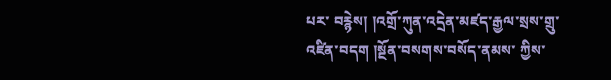པར་ བརྙེས། །འགྲོ་ཀུན་འདྲེན་མཛད་རྒྱལ་སྲས་གྲུ་འཛིན་བདག །སྔོན་བསགས་བསོད་ནམས་ ཀྱིས་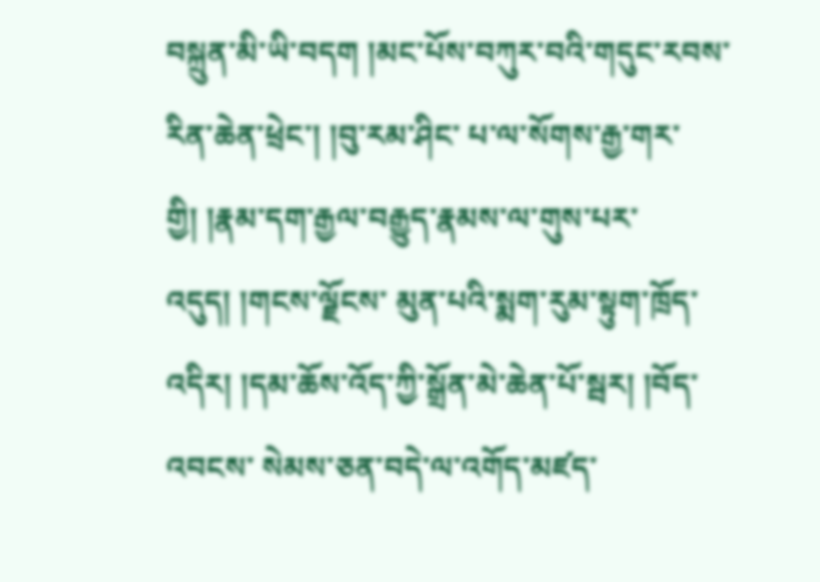བསྐྲུན་མི་ཡི་བདག །མང་པོས་བཀུར་བའི་གདུང་རབས་རིན་ཆེན་ཕྲེང་། །བུ་རམ་ཤིང་ པ་ལ་སོགས་རྒྱ་གར་གྱི། །རྣམ་དག་རྒྱལ་བརྒྱུད་རྣམས་ལ་གུས་པར་འདུད། །གངས་ལྗོངས་ མུན་པའི་སྨག་རུམ་སྟུག་ཁྲོད་འདིར། །དམ་ཆོས་འོད་ཀྱི་སྒྲོན་མེ་ཆེན་པོ་སྦར། །བོད་འབངས་ སེམས་ཅན་བདེ་ལ་འགོད་མཛད་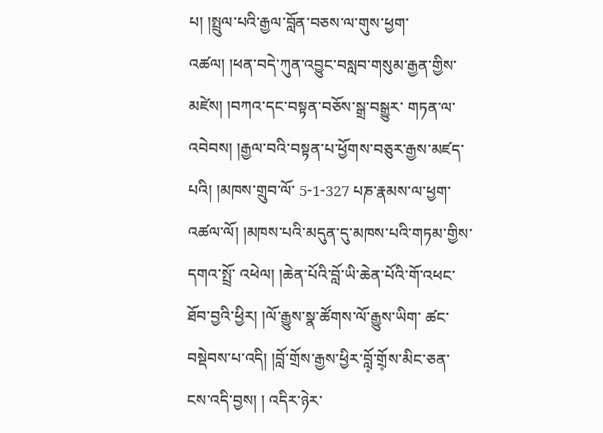པ། །སྤྲུལ་པའི་རྒྱལ་བློན་བཅས་ལ་གུས་ཕྱག་འཚལ། །ཕན་བདེ་ཀུན་འབྱུང་བསླབ་གསུམ་རྒྱན་གྱིས་མཛེས། །བཀའ་དང་བསྟན་བཅོས་སྒྲ་བསྒྱུར་ གཏན་ལ་འབེབས། །རྒྱལ་བའི་བསྟན་པ་ཕྱོགས་བཅུར་རྒྱས་མཛད་པའི། །མཁས་གྲུབ་ལོ་ 5-1-327 པཎ་རྣམས་ལ་ཕྱག་འཚལ་ལོ། །མཁས་པའི་མདུན་དུ་མཁས་པའི་གཏམ་གྱིས་དགའ་སྤྲོ་ འཕེལ། །ཆེན་པོའི་བློ་ཡི་ཆེན་པོའི་གོ་འཕང་ཐོབ་བྱའི་ཕྱིར། །ལོ་རྒྱུས་སྣ་ཚོགས་ལོ་རྒྱུས་ཡིག་ ཚང་བསྡེབས་པ་འདི། །བློ་གྲོས་རྒྱས་ཕྱིར་བློ༷་གྲོ༷ས་མིང་ཅན་ངས་འདི་བྱས། ། འདིར་ཉེར་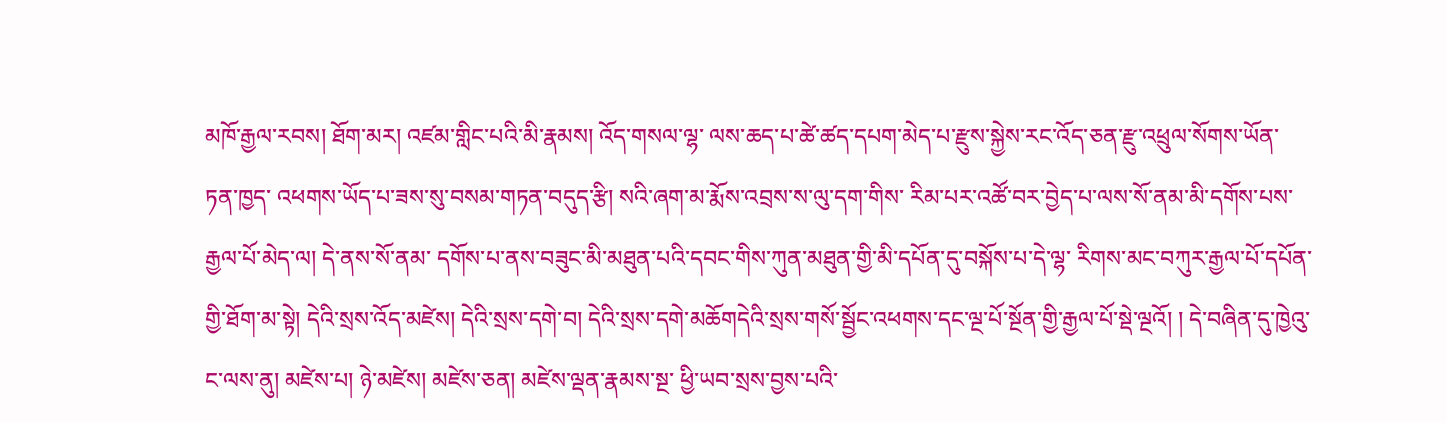མཁོ་རྒྱལ་རབས། ཐོག་མར། འཛམ་གླིང་པའི་མི་རྣམས། འོད་གསལ་ལྷ་ ལས་ཆད་པ་ཚེ་ཚད་དཔག་མེད་པ་རྫུས་སྐྱེས་རང་འོད་ཅན་རྫུ་འཕྲུལ་སོགས་ཡོན་ཏན་ཁྱད་ འཕགས་ཡོད་པ་ཟས་སུ་བསམ་གཏན་བདུད་རྩི། སའི་ཞག་མ་རྨོས་འབྲས་ས་ལུ་དག་གིས་ རིམ་པར་འཚོ་བར་བྱེད་པ་ལས་སོ་ནམ་མི་དགོས་པས་རྒྱལ་པོ་མེད་ལ། དེ་ནས་སོ་ནམ་ དགོས་པ་ནས་བཟུང་མི་མཐུན་པའི་དབང་གིས་ཀུན་མཐུན་གྱི་མི་དཔོན་དུ་བསྐོས་པ་དེ་ལྷ་ རིགས་མང་བཀུར་རྒྱལ་པོ་དཔོན་གྱི་ཐོག་མ་སྟེ། དེའི་སྲས་འོད་མཛེས། དེའི་སྲས་དགེ་བ། དེའི་སྲས་དགེ་མཆོགདེའི་སྲས་གསོ་སྦྱོང་འཕགས་དང་ལྔ་པོ་སྔོན་གྱི་རྒྱལ་པོ་སྡེ་ལྔའོ། ། དེ་བཞིན་དུ་ཁྱེའུ་ང་ལས་ནུ། མཛེས་པ། ཉེ་མཛེས། མཛེས་ཅན། མཛེས་ལྡན་རྣམས་སྔ་ ཕྱི་ཡབ་སྲས་བྱས་པའི་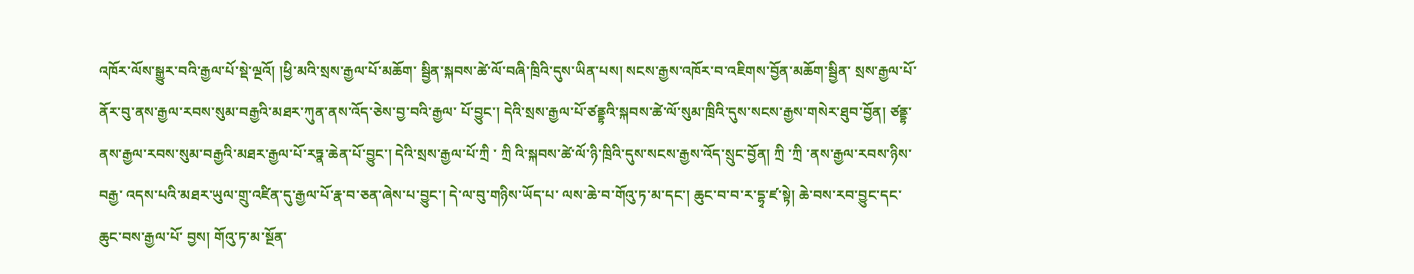འཁོར་ལོས་སྒྱུར་བའི་རྒྱལ་པོ་སྡེ་ལྔའོ། །ཕྱི་མའི་སྲས་རྒྱལ་པོ་མཆོག་ སྦྱིན་སྐབས་ཚེ་ལོ་བཞི་ཁྲིའི་དུས་ཡིན་པས། སངས་རྒྱས་འཁོར་བ་འཇིགས་བྱོན་མཆོག་སྦྱིན་ སྲས་རྒྱལ་པོ་ནོར་བུ་ནས་རྒྱལ་རབས་སུམ་བརྒྱའི་མཐར་ཀུན་ནས་འོད་ཅེས་བྱ་བའི་རྒྱལ་ པོ་བྱུང་། དེའི་སྲས་རྒྱལ་པོ་ཙནྡྷའི་སྐབས་ཚེ་ལོ་སུམ་ཁྲིའི་དུས་སངས་རྒྱས་གསེར་ཐུབ་བྱོན། ཙནྡྷ་ནས་རྒྱལ་རབས་སུམ་བརྒྱའི་མཐར་རྒྱལ་པོ་རཏྣ་ཆེན་པོ་བྱུང་། དེའི་སྲས་རྒྱལ་པོ་ཀྲི ་ ཀྲི འི་སྐབས་ཚེ་ལོ་ཉི་ཁྲིའི་དུས་སངས་རྒྱས་འོད་སྲུང་བྱོན། ཀྲི ་ཀྲི ་ནས་རྒྱལ་རབས་ཉིས་བརྒྱ་ འདས་པའི་མཐར་ཡུལ་གྲུ་འཛིན་དུ་རྒྱལ་པོ་རྣ་བ་ཅན་ཞེས་པ་བྱུང་། དེ་ལ་བུ་གཉིས་ཡོད་པ་ ལས་ཆེ་བ་གོའུ་ཏ་མ་དང་། ཆུང་བ་བ་ར་དྷྭ་ཛ་སྟེ། ཆེ་བས་རབ་བྱུང་དང་ཆུང་བས་རྒྱལ་པོ་ བྱས། གོའུ་ཏ་མ་སྔོན་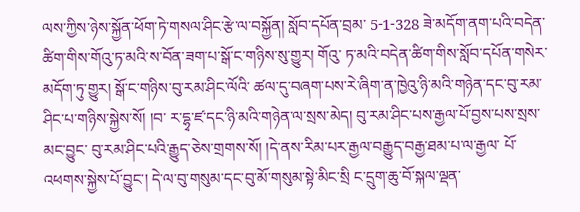ལས་ཀྱིས་ཉེས་སྐྱོན་ཕོག་ཏེ་གསལ་ཤིང་རྩེ་ལ་བསྐྱོན། སློབ་དཔོན་བྲམ་ 5-1-328 ཟེ་མདོག་ནག་པའི་བདེན་ཚིག་གིས་གོའུ་ཏ་མའི་ས་བོན་ཟག་པ་སྒོ་ང་གཉིས་སུ་གྱུར། གོའུ་ ཏ་མའི་བདེན་ཚིག་གིས་སློབ་དཔོན་གསེར་མདོག་ཏུ་གྱུར། སྒོ་ང་གཉིས་བུ་རམ་ཤིང་ལོའི་ ཚལ་དུ་བཞག་པས་རེ་ཞིག་ན་ཁྱེའུ་ཉི་མའི་གཉེན་དང་བུ་རམ་ཤིང་པ་གཉིས་སྐྱེས་སོ། །བ་ ར་དྷྭ་ཛ་དང་ཉི་མའི་གཉེན་ལ་སྲས་མེད། བུ་རམ་ཤིང་པས་རྒྱལ་པོ་བྱས་པས་སྲས་མང་བྱུང་ བུ་རམ་ཤིང་པའི་རྒྱུད་ཅེས་གྲགས་སོ། །དེ་ནས་རིམ་པར་རྒྱལ་བརྒྱུད་བརྒྱ་ཐམ་པ་ལ་རྒྱལ་ པོ་འཕགས་སྐྱེས་པོ་བྱུང་། དེ་ལ་བུ་གསུམ་དང་བུ་མོ་གསུམ་སྟེ་མིང་སྲི ང་དྲུག་ཆུ་བོ་སྐལ་ལྡན་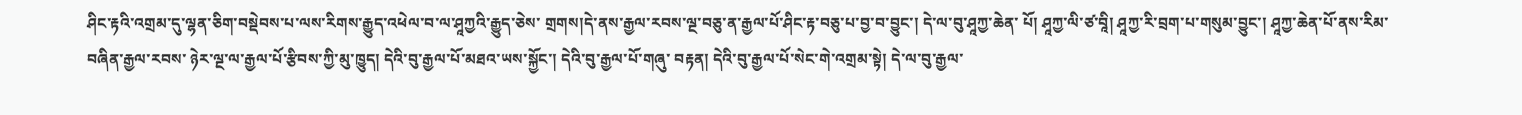ཤིང་རྟའི་འགྲམ་དུ་ལྷན་ཅིག་བསྡེབས་པ་ལས་རིགས་རྒྱུད་འཕེལ་བ་ལ་ཤཱཀྱའི་རྒྱུད་ཅེས་ གྲགས།དེ་ནས་རྒྱལ་རབས་ལྔ་བཅུ་ན་རྒྱལ་པོ་ཤིང་རྟ་བཅུ་པ་བྱ་བ་བྱུང་། དེ་ལ་བུ་ཤཱཀྱ་ཆེན་ པོ། ཤཱཀྱ་ལི་ཙ་བཱི། ཤཱཀྱ་རི་བྲག་པ་གསུམ་བྱུང་། ཤཱཀྱ་ཆེན་པོ་ནས་རིམ་བཞིན་རྒྱལ་རབས་ ཉེར་ལྔ་ལ་རྒྱལ་པོ་རྩིབས་ཀྱི་མུ་ཁྱུད། དེའི་བུ་རྒྱལ་པོ་མཐའ་ཡས་སྐྱོང་། དེའི་བུ་རྒྱལ་པོ་གཞུ་ བརྟན། དེའི་བུ་རྒྱལ་པོ་སེང་གེ་འགྲམ་སྟེ། དེ་ལ་བུ་རྒྱལ་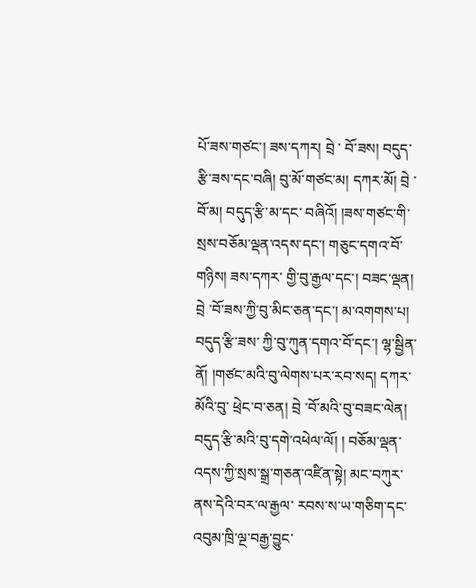པོ་ཟས་གཙང་། ཟས་དཀར། བྲེ ་ བོ་ཟས། བདུད་རྩི་ཟས་དང་བཞི། བུ་མོ་གཙང་མ། དཀར་མོ། བྲེ ་བོ་མ། བདུད་རྩི་མ་དང་ བཞིའོ། །ཟས་གཙང་གི་སྲས་བཅོམ་ལྡན་འདས་དང་། གཅུང་དགའ་བོ་གཉིས། ཟས་དཀར་ གྱི་བུ་རྒྱལ་དང་། བཟང་ལྡན། བྲེ ་བོ་ཟས་ཀྱི་བུ་མིང་ཅན་དང་། མ་འགགས་པ། བདུད་རྩི་ཟས་ ཀྱི་བུ་ཀུན་དགའ་བོ་དང་། ལྷ་སྦྱིན་ནོ། །གཙང་མའི་བུ་ལེགས་པར་རབ་སད། དཀར་མོའི་བུ་ ཕྲེང་བ་ཅན། བྲེ ་བོ་མའི་བུ་བཟང་ལེན། བདུད་རྩི་མའི་བུ་དགེ་འཕེལ་ལོ། ། བཅོམ་ལྡན་འདས་ཀྱི་སྲས་སྒྲ་གཅན་འཛིན་སྟེ། མང་བཀུར་ནས་དེའི་བར་ལ་རྒྱལ་ རབས་ས་ཡ་གཅིག་དང་འབུམ་ཁྲི་ལྔ་བརྒྱ་བྱུང་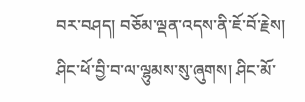བར་བཤད། བཅོམ་ལྡན་འདས་ནི་ཇོ་བོ་རྗེས། ཤིང་ཕོ་བྱི་བ་ལ་ལྷུམས་སུ་ཞུགས། ཤིང་མོ་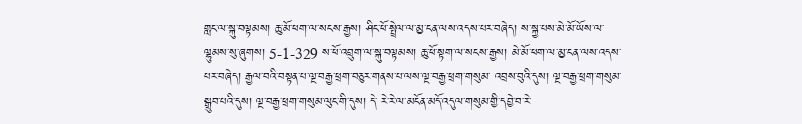གླང་ལ་སྐུ་བལྟམས། ཆུ་མོ་ཕག་ལ་སངས་རྒྱས། ཤིང་ཕོ་སྤྲེལ་ལ་མྱ་ངན་ལས་འདས་པར་བཞེད། ས་སྐྱ་པས་མེ་མོ་ཡོས་ལ་ལྷུམས་སུ་ཞུགས། 5-1-329 ས་ཕོ་འབྲུག་ལ་སྐུ་བལྟམས། ཆུ་ཕོ་སྟག་ལ་སངས་རྒྱས། མེ་མོ་ཕག་ལ་མྱ་ངན་ལས་འདས་ པར་བཞེད། རྒྱལ་བའི་བསྟན་པ་ལྔ་བརྒྱ་ཕྲག་བཅུར་གནས་པ་ལས་ལྔ་བརྒྱ་ཕྲག་གསུམ་ འབྲས་བུའི་དུས། ལྔ་བརྒྱ་ཕྲག་གསུམ་སྒྲུབ་པའི་དུས། ལྔ་བརྒྱ་ཕྲག་གསུམ་ལུང་གི་དུས། དེ་ རེ་རེ་ལ་མངོན་མདོ་འདུལ་གསུམ་གྱི་དབྱེ་བ་རེ་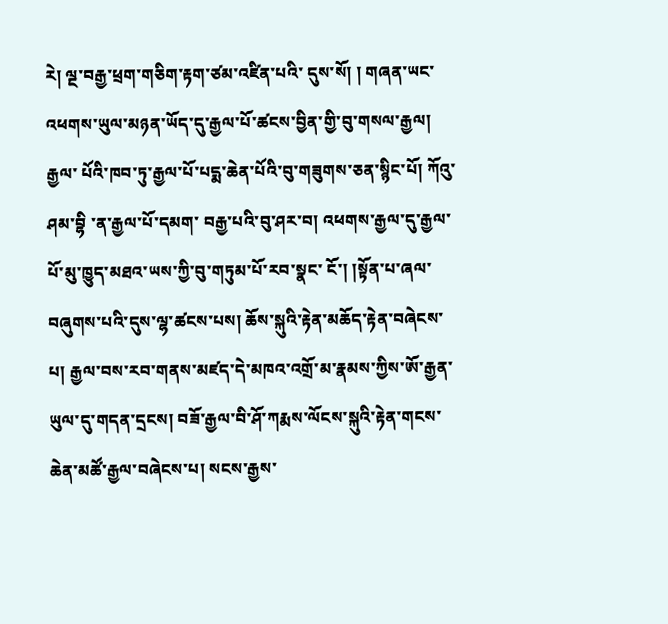རེ། ལྔ་བརྒྱ་ཕྲག་གཅིག་རྟག་ཙམ་འཛིན་པའི་ དུས་སོ། ། གཞན་ཡང་འཕགས་ཡུལ་མཉན་ཡོད་དུ་རྒྱལ་པོ་ཚངས་བྱིན་གྱི་བུ་གསལ་རྒྱལ། རྒྱལ་ པོའི་ཁབ་ཏུ་རྒྱལ་པོ་པདྨ་ཆེན་པོའི་བུ་གཟུགས་ཅན་སྙིང་པོ། ཀོའུ་ཤམ་བྷི ་ན་རྒྱལ་པོ་དམག་ བརྒྱ་པའི་བུ་ཤར་བ། འཕགས་རྒྱལ་དུ་རྒྱལ་པོ་མུ་ཁྱུད་མཐའ་ཡས་ཀྱི་བུ་གཏུམ་པོ་རབ་སྣང་ ངོ་། །སྟོན་པ་ཞལ་བཞུགས་པའི་དུས་ལྷ་ཚངས་པས། ཆོས་སྐུའི་རྟེན་མཆོད་རྟེན་བཞེངས་ པ། རྒྱལ་བས་རབ་གནས་མཛད་དེ་མཁའ་འགྲོ་མ་རྣམས་ཀྱིས་ཨོ་རྒྱན་ཡུལ་དུ་གདན་དྲངས། བཟོ་རྒྱལ་བི་ཤོ་ཀརྨས་ལོངས་སྐུའི་རྟེན་གངས་ཆེན་མཚོ་རྒྱལ་བཞེངས་པ། སངས་རྒྱས་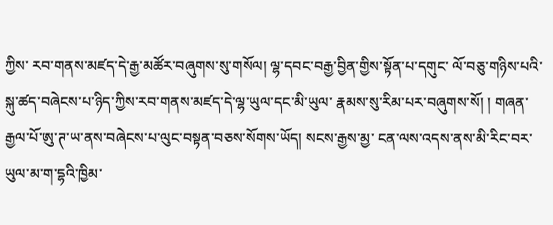ཀྱིས་ རབ་གནས་མཛད་དེ་རྒྱ་མཚོར་བཞུགས་སུ་གསོལ། ལྷ་དབང་བརྒྱ་བྱིན་གྱིས་སྟོན་པ་དགུང་ ལོ་བཅུ་གཉིས་པའི་སྐུ་ཚད་བཞེངས་པ་ཉིད་ཀྱིས་རབ་གནས་མཛད་དེ་ལྷ་ཡུལ་དང་མི་ཡུལ་ རྣམས་སུ་རིམ་པར་བཞུགས་སོ། ། གཞན་རྒྱལ་པོ་ཨུ་ཊ་ཡ་ནས་བཞེངས་པ་ལུང་བསྟན་བཅས་སོགས་ཡོད། སངས་རྒྱས་མྱ་ ངན་ལས་འདས་ནས་མི་རིང་བར་ཡུལ་མ་ག་དྷའི་ཁྱིམ་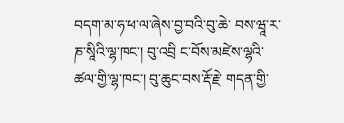བདག་མ་ཧ་ཕ་ལ་ཞེས་བྱ་བའི་བུ་ཆེ་ བས་ཝཱ་ར་ཎ་སཱིའི་ལྷ་ཁང་། བུ་འབྲི ང་བོས་མཛེས་ལྷའི་ཚལ་གྱི་ལྷ་ཁང་། བུ་ཆུང་བས་རྡོ་རྗེ་ གདན་གྱི་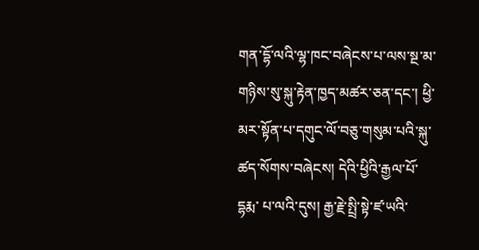གན་དྷོ་ལའི་ལྷ་ཁང་བཞེངས་པ་ལས་སྔ་མ་གཉིས་སུ་སྐུ་རྟེན་ཁྱད་མཚར་ཅན་དང་། ཕྱི་མར་སྟོན་པ་དགུང་ལོ་བཅུ་གསུམ་པའི་སྐུ་ཚད་སོགས་བཞེངས། དེའི་ཕྱིའི་རྒྱལ་པོ་དྷརྨ་ པ་ལའི་དུས། རྒྱ་རྗེ་སྤྲི་སྟེ་ཛ་ཡའི་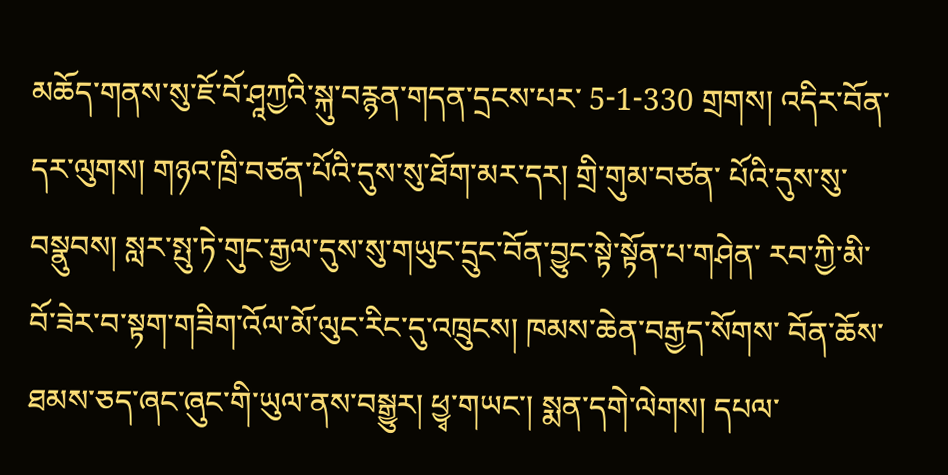མཆོད་གནས་སུ་ཇོ་བོ་ཤཱཀྱའི་སྐུ་བརྙན་གདན་དྲངས་པར་ 5-1-330 གྲགས། འདིར་བོན་དར་ལུགས། གཉའ་ཁྲི་བཙན་པོའི་དུས་སུ་ཐོག་མར་དར། གྲི་གུམ་བཙན་ པོའི་དུས་སུ་བསྣུབས། སླར་སྤུ་ཏེ་གུང་རྒྱལ་དུས་སུ་གཡུང་དྲུང་བོན་བྱུང་སྟེ་སྟོན་པ་གཤེན་ རབ་ཀྱི་མི་བོ་ཟེར་བ་སྟག་གཟིག་འོལ་མོ་ལུང་རིང་དུ་འཁྲུངས། ཁམས་ཆེན་བརྒྱད་སོགས་ བོན་ཆོས་ཐམས་ཅད་ཞང་ཞུང་གི་ཡུལ་ནས་བསྒྱུར། ཕྱྭ་གཡང་། སྨན་དགེ་ལེགས། དཔལ་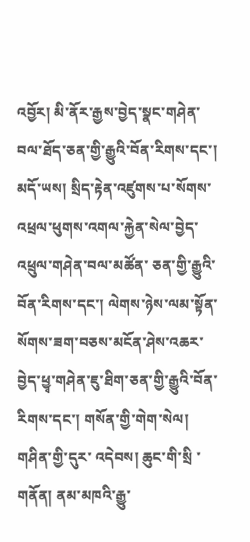འབྱོར། མི་ནོར་རྒྱས་བྱེད་སྣང་གཤེན་བལ་ཐོད་ཅན་གྱི་རྒྱུའི་བོན་རིགས་དང་། མདོ་ཡས། སྲིད་རྟེན་འཛུགས་པ་སོགས་འཕྲལ་ཕུགས་འགལ་རྐྱེན་སེལ་བྱེད་འཕྲུལ་གཤེན་བལ་མཚོན་ ཅན་གྱི་རྒྱུའི་བོན་རིགས་དང་། ལེགས་ཉེས་ལམ་སྟོན་སོགས་ཟག་བཅས་མངོན་ཤེས་འཆར་ བྱེད་ཕྱྭ་གཤེན་ཇུ་ཐིག་ཅན་གྱི་རྒྱུའི་བོན་རིགས་དང་། གསོན་གྱི་གེག་སེལ། གཤིན་གྱི་དུར་ འདེབས། ཆུང་གི་སྲི ་གནོན། ནམ་མཁའི་རྒྱུ་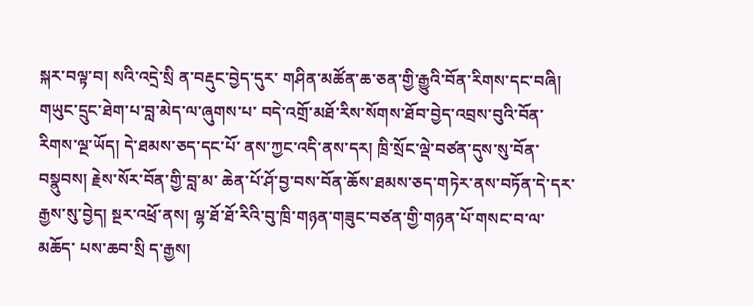སྐར་བལྟ་བ། སའི་འདྲེ་སྲི ན་བརྡུང་བྱེད་དུར་ གཤིན་མཚོན་ཆ་ཅན་གྱི་རྒྱུའི་བོན་རིགས་དང་བཞི། གཡུང་དྲུང་ཐེག་པ་བླ་མེད་ལ་ཞུགས་པ་ བདེ་འགྲོ་མཐོ་རིས་སོགས་ཐོབ་བྱེད་འབྲས་བུའི་བོན་རིགས་ལྔ་ཡོད། དེ་ཐམས་ཅད་དང་པོ་ ནས་ཀྱང་འདི་ནས་དར། ཁྲི་སྲོང་ལྡེ་བཙན་དུས་སུ་བོན་བསྣུབས། རྗེས་སོར་བོན་གྱི་བླ་མ་ ཆེན་པོ་ཤོ་བྱ་བས་བོན་ཆོས་ཐམས་ཅད་གཏེར་ནས་བཏོན་དེ་དར་རྒྱས་སུ་བྱེད། སྔར་འཕྲོ་ནས། ལྷ་ཐོ་ཐོ་རིའི་བུ་ཁྲི་གཉན་གཟུང་བཙན་གྱི་གཉན་པོ་གསང་བ་ལ་མཆོད་ པས་ཆབ་སྲི ད་རྒྱས།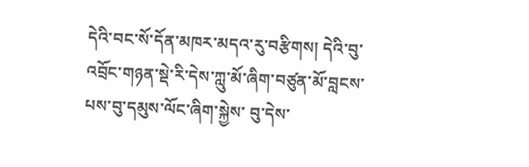དེའི་བང་སོ་དོན་མཁར་མདའ་རུ་བརྩིགས། དེའི་བུ་འབྲོང་གཉན་སྡེ་རི་དེས་ཀླུ་མོ་ཞིག་བཙུན་མོ་བླངས་པས་བུ་དམུས་ལོང་ཞིག་སྐྱེས་ བུ་དེས་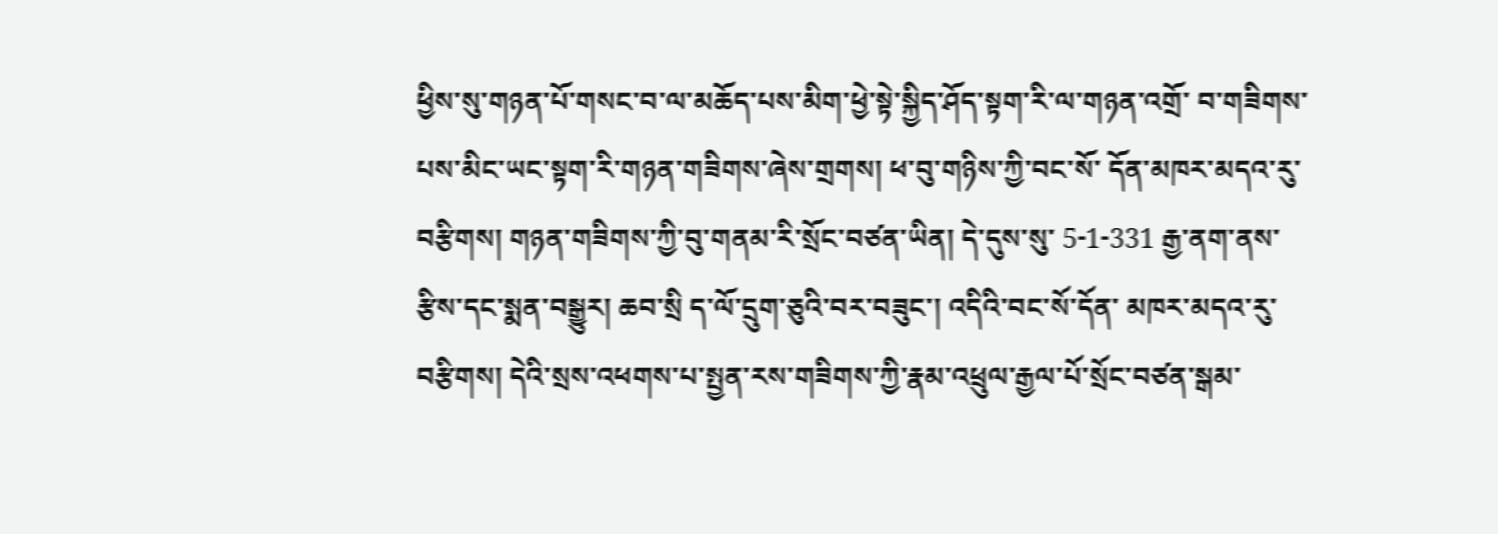ཕྱིས་སུ་གཉན་པོ་གསང་བ་ལ་མཆོད་པས་མིག་ཕྱེ་སྟེ་སྐྱིད་ཤོད་སྟག་རི་ལ་གཉན་འགྲོ་ བ་གཟིགས་པས་མིང་ཡང་སྟག་རི་གཉན་གཟིགས་ཞེས་གྲགས། ཕ་བུ་གཉིས་ཀྱི་བང་སོ་ དོན་མཁར་མདའ་རུ་བརྩིགས། གཉན་གཟིགས་ཀྱི་བུ་གནམ་རི་སྲོང་བཙན་ཡིན། དེ་དུས་སུ་ 5-1-331 རྒྱ་ནག་ནས་རྩིས་དང་སྨན་བསྒྱུར། ཆབ་སྲི ད་ལོ་དྲུག་ཅུའི་བར་བཟུང་། འདིའི་བང་སོ་དོན་ མཁར་མདའ་རུ་བརྩིགས། དེའི་སྲས་འཕགས་པ་སྤྱན་རས་གཟིགས་ཀྱི་རྣམ་འཕྲུལ་རྒྱལ་པོ་སྲོང་བཙན་སྒམ་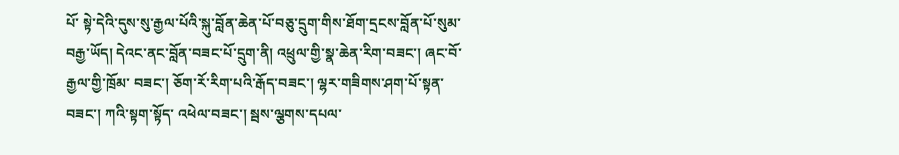པོ་ སྟེ་དེའི་དུས་སུ་རྒྱལ་པོའི་སྐུ་བློན་ཆེན་པོ་བཅུ་དྲུག་གིས་ཐོག་དྲངས་བློན་པོ་སུམ་བརྒྱ་ཡོད། དེའང་ནང་བློན་བཟང་པོ་དྲུག་ནི། འཕྲུལ་གྱི་སྣ་ཆེན་རིག་བཟང་། ཞང་བོ་རྒྱལ་གྱི་ཁྲོམ་ བཟང་། ཅོག་རོ་རིག་པའི་རྒོད་བཟང་། ལྷར་གཟིགས་ཤག་པོ་སྟན་བཟང་། ཀའི་སྟག་སྟོད་ འཕེལ་བཟང་། སྦས་ལྕགས་དཔལ་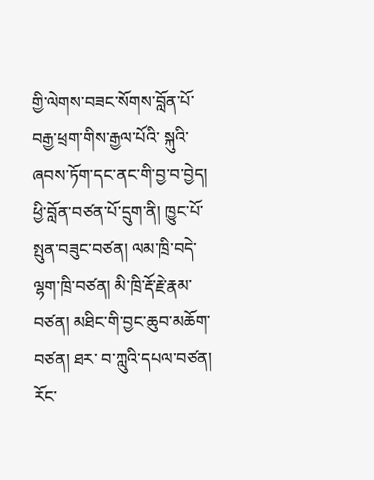གྱི་ལེགས་བཟང་སོགས་བློན་པོ་བརྒྱ་ཕྲག་གིས་རྒྱལ་པོའི་ སྐུའི་ཞབས་ཏོག་དང་ནང་གི་བྱ་བ་བྱེད། ཕྱི་བློན་བཙན་པོ་དྲུག་ནི། ཁྱུང་པོ་སྤུན་བཟུང་བཙན། ལམ་ཁྲི་བདེ་ལྷག་ཁྲི་བཙན། མི་ཁྲི་རྡོ་རྗེ་རྣམ་བཙན། མཐིང་གི་བྱང་ཆུབ་མཆོག་བཙན། ཐར་ བ་ཀླུའི་དཔལ་བཙན། རོང་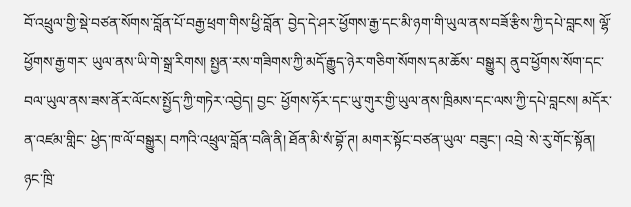བོ་འཕྲུལ་གྱི་སྡེ་བཙན་སོགས་བློན་པོ་བརྒྱ་ཕྲག་གིས་ཕྱི་བློན་ བྱེད་དེ་ཤར་ཕྱོགས་རྒྱ་དང་མི་ཉག་གི་ཡུལ་ནས་བཟོ་རྩིས་ཀྱི་དཔེ་བླངས། ལྷོ་ཕྱོགས་རྒྱ་གར་ ཡུལ་ནས་ཡི་གེ་སྒྲ་རིགས། སྤྱན་རས་གཟིགས་ཀྱི་མདོ་རྒྱུད་ཉེར་གཅིག་སོགས་དམ་ཆོས་ བསྒྱུར། ནུབ་ཕྱོགས་སོག་དང་བལ་ཡུལ་ནས་ཟས་ནོར་ལོངས་སྤྱོད་ཀྱི་གཏེར་འབྱེད། བྱང་ ཕྱོགས་ཧོར་དང་ཡུ་གུར་གྱི་ཡུལ་ནས་ཁྲིམས་དང་ལས་ཀྱི་དཔེ་བླངས། མདོར་ན་འཛམ་གླིང་ ཕྱེད་ཁ་ལོ་བསྒྱུར། བཀའི་འཕྲུལ་བློན་བཞི་ནི། ཐོན་མི་སཾ་བྷོ་ཊ། མགར་སྟོང་བཙན་ཡུལ་ བཟུང་། འབྲེ ་སེ་རུ་གོང་སྟོན། ཉང་ཁྲི་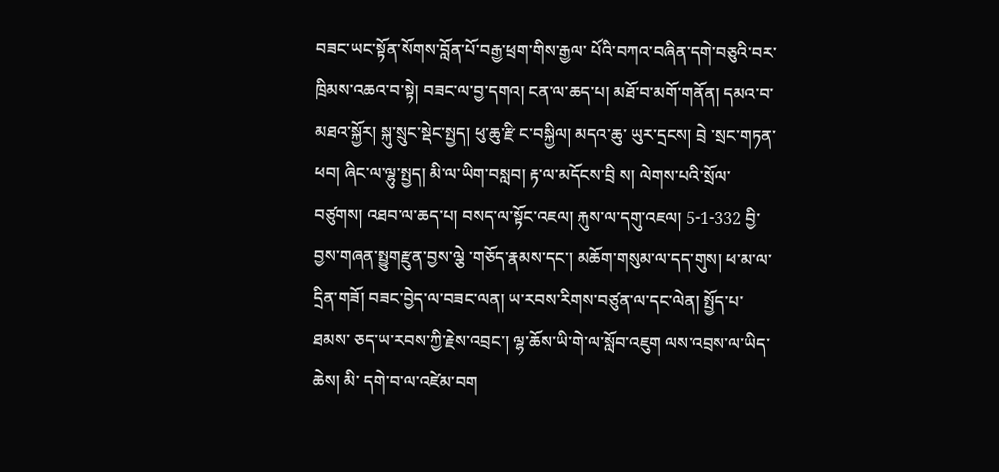བཟང་ཡང་སྟོན་སོགས་བློན་པོ་བརྒྱ་ཕྲག་གིས་རྒྱལ་ པོའི་བཀའ་བཞིན་དགེ་བཅུའི་བར་ཁྲིམས་འཆའ་བ་སྟེ། བཟང་ལ་བྱ་དགའ། ངན་ལ་ཆད་པ། མཐོ་བ་མགོ་གནོན། དམའ་བ་མཐའ་སྐྱོར། སྐུ་སྲུང་སྡེང་སྤྱད། ཕུ་ཆུ་རྫི ང་བསྐྱིལ། མདའ་ཆུ་ ཡུར་དྲངས། བྲེ ་སྲང་གཏན་ཕབ། ཞིང་ལ་ལྷུ་སྤྱད། མི་ལ་ཡིག་བསླབ། རྟ་ལ་མདོངས་བྲི ས། ལེགས་པའི་སྲོལ་བཙུགས། འཐབ་ལ་ཆད་པ། བསད་ལ་སྟོང་འཇལ། རྐུས་ལ་དགུ་འཇལ། 5-1-332 བྱི་བྱས་གཞན་སྤྱུགརྫུན་བྱས་ལྕེ ་གཅོད་རྣམས་དང་། མཆོག་གསུམ་ལ་དད་གུས། ཕ་མ་ལ་ དྲིན་གཟོ། བཟང་བྱེད་ལ་བཟང་ལན། ཡ་རབས་རིགས་བཙུན་ལ་དང་ལེན། སྤྱོད་པ་ཐམས་ ཅད་ཡ་རབས་ཀྱི་རྗེས་འབྲང་། ལྷ་ཆོས་ཡི་གེ་ལ་སློབ་འཇུག ལས་འབྲས་ལ་ཡིད་ཆེས། མི་ དགེ་བ་ལ་འཛེམ་བག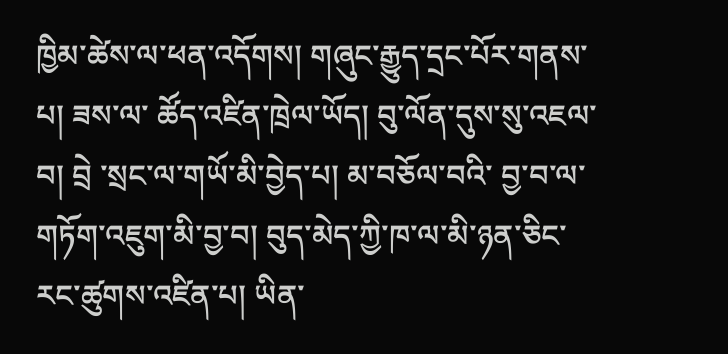ཁྱིམ་ཚེས་ལ་ཕན་འདོགས། གཞུང་རྒྱུད་དྲང་པོར་གནས་པ། ཟས་ལ་ ཚོད་འཛིན་ཁྲེལ་ཡོད། བུ་ལོན་དུས་སུ་འཇལ་བ། བྲེ ་སྲང་ལ་གཡོ་མི་བྱེད་པ། མ་བཅོལ་བའི་ བྱ་བ་ལ་གཏོག་འཇུག་མི་བྱ་བ། བུད་མེད་ཀྱི་ཁ་ལ་མི་ཉན་ཅིང་རང་ཚུགས་འཛིན་པ། ཡིན་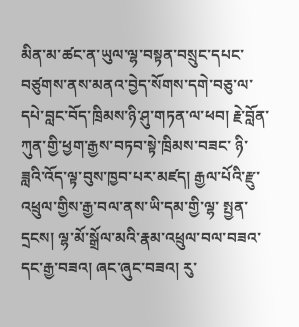མིན་མ་ཚང་ན་ཡུལ་ལྷ་བསྟན་བསྲུང་དཔང་བཙུགས་ནས་མནའ་བྱེད་སོགས་དགེ་བཅུ་ལ་ དཔེ་བླང་བོད་ཁྲིམས་ཉི་ཤུ་གཏན་ལ་ཕབ། རྗེ་བློན་ཀུན་གྱི་ཕྱག་རྒྱས་བཏབ་སྟེ་ཁྲིམས་བཟང་ ཉི་ཟླའི་འོད་ལྟ་བུས་ཁྱབ་པར་མཛད། རྒྱལ་པོའི་རྫུ་འཕྲུལ་གྱིས་རྒྱ་བལ་ནས་ཡི་དམ་གྱི་ལྷ་ སྤྱན་དྲངས། ལྷ་མོ་སྒྲོལ་མའི་རྣམ་འཕྲུལ་བལ་བཟའ་དང་རྒྱ་བཟའ། ཞང་ཞུང་བཟའ། རུ་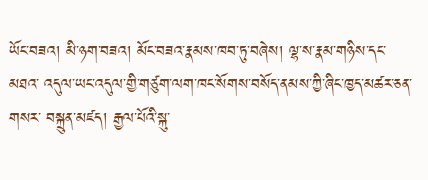ཡོང་བཟའ། མི་ཉག་བཟའ། མོང་བཟའ་རྣམས་ཁབ་ཏུ་བཞེས། ལྷ་ས་རྣམ་གཉིས་དང་མཐའ་ འདུལ་ཡང་འདུལ་གྱི་གཙུག་ལག་ཁང་སོགས་བསོད་ནམས་ཀྱི་ཞིང་ཁྱད་མཚར་ཅན་གསར་ བསྐྲུན་མཛད། རྒྱལ་པོའི་སྐུ་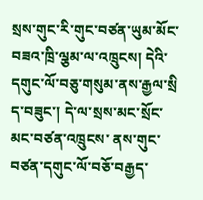སྲས་གུང་རི་གུང་བཙན་ཡུམ་མོང་བཟའ་ཁྲི་ལྕམ་ལ་འཁྲུངས། དེའི་དགུང་ལོ་བཅུ་གསུམ་ནས་རྒྱལ་སྲི ད་བཟུང་། དེ་ལ་སྲས་མང་སྲོང་མང་བཙན་འཁྲུངས་ ནས་གུང་བཙན་དགུང་ལོ་བཅོ་བརྒྱད་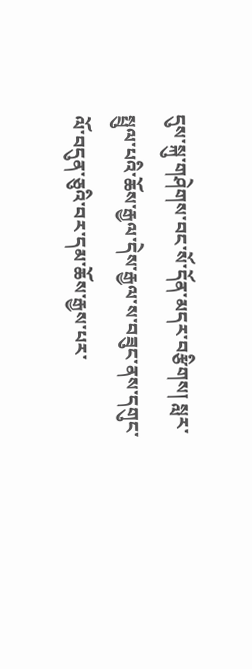དུས་སྐུ་གཤེགས་བང་སོ་དོན་མདར་བརྩིགས། སླར་ སྤྲུལ་པའི་ཆོས་རྒྱལ་དེས་རྒྱལ་ས་བཟུང་ནས་དགུང་ལོ་བདུན་ཅུའི་བར་དམ་ཆོས་རྒྱས་པར་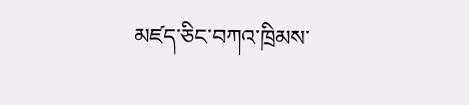མཛད་ཅིང་བཀའ་ཁྲིམས་